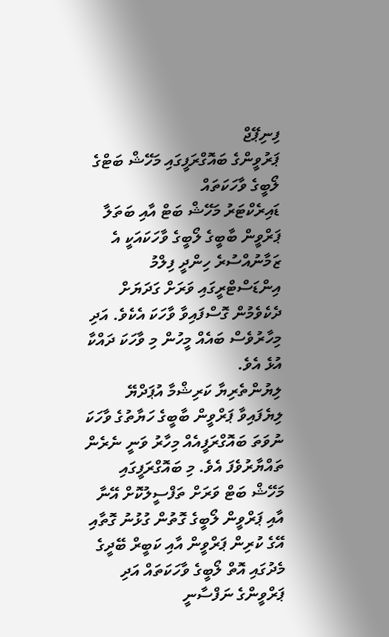ފިނިޕޭޖް
ޕަރުވީންގެ ބައޮގްރަފީގައި މަހޭޝް ބަޓްގެ ލޯބީގެ ވާހަކަތައް
ޑައިރެކްޓަރު މަހޭޝް ބަޓް އާއި ބަތަލާ ޕަރްވީން ބާބީގެ ލޯބީގެ ވާހަކައަކީ އެ ޒަމާނުއްސުރެ ހިންދީ ފިލްމު އިންޑަސްޓްރީގައި ވަރަށް ގަދަޔަށް ދެކެވެމުން ގޮސްފައިވާ ވާހަކަ އެކެވެ. އަދި މިހާރުވެސް ބައެއް މީހުން މި ވާހަކަ ދައްކާ އުޅެ އެވެ.
ލިޔުންތެރިޔާ ކަރިޝްމާ އުޕަދްޔޭ ލިޔެފައިވާ ޕަރްވީން ބާބީގެ ހަޔާތުގެ ވާހަކަ ނުވަތަ ބައޮގްރަފީއެއް މިހާރު ވަނީ ނެރެން ތައްޔާރުވެފަ އެވެ. މި ބައޮގްރަފީގައި މަހޭޝް ބަޓް ވަރަށް ތަފްސީލުކޮށް އޭނާ އާއި ޕަރްވީން ލޯބީގެ ގޮތުން ގުޅުނު ގޮތާއި އޭގެ ކުރިން ޕަރްވީން އާއި ކަބީރް ބޭދީގެ މެދުގައި އޮތް ލޯބީގެ ވާހަކަތައް އަދި ޕަރްވީންގެ ނަފްސާނީ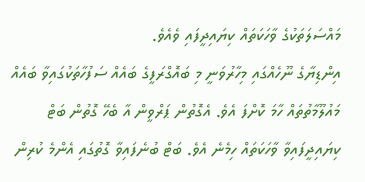މައްސަލަތަކުގެ ވާހަކަތައް ކިޔައިދީފައި ވެއެވެ.
އިންޑިޔާގެ ނޫހެއްގައި މިހާރުވަނީ މި ބައޮގްރަފީގެ ބައެއް ސަފުހާތަކުގައިވާ ބައެއް މައުލޫމާތުތައް ހާމަ ކޮށްފަ އެވެ. އެގޮތުން ޕަރްވީން އާ ބެހޭ ގޮތުން ބަޓް ކިޔައިދީފައިވާ ވާހަކަތައް ހިމެނެ އެވެ. ބަޓް ބުނެފައިވާ ގޮތުގައި އެންމެ ކުރިން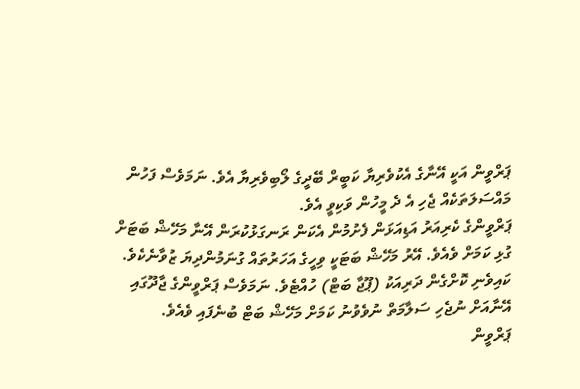ޕަރްވީން އަކީ އޭނާގެ އެކުވެރިޔާ ކަބީރް ބޭދީގެ ލޯބިވެރިޔާ އެވެ. ނަމަވެސް ފަހުން މައްސަލަތަކެއް ޖެހި އެ ދެ މީހުން ވަކިވީ އެވެ.
ޕަރްވީންގެ ކެރިއަރު އަޑިއަޅަން ފެށުމުން އެކަން ރަނގަޅުކުރަން އޭނާ މަހޭޝް ބަޓަށް ގުޅި ކަމަށް ވެއެވެ. އޭރު މަހޭޝް ބަޓަކީ ވިހީގެ އަހަރުތައް ގުނަމުންދިޔަ ޒުވާނެކެވެ. ކައިވެނި ކޮށްގެން ދަރިއަކު (ޕޫޖާ ބަޓް) ހުއްޓެވެ. ނަމަވެސް ޕަރްވީންގެ ޖާދޫގައި އޭނާއަށް ނުޖެހި ސަލާމަތް ނުވެވުނު ކަމަށް މަހޭޝް ބަޓް ބުނެފައި ވެއެވެ.
ޕަރްވީން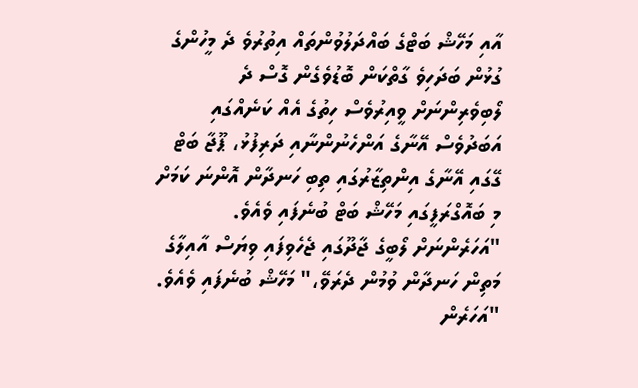އާއި މަހޭޝް ބަޓްގެ ބައްދަލުވުންތައް އިތުރުވެ ދެ މީހުންގެ ގުޅުން ބަދަހިވެ ގާތްކަން ބޮޑުވެގެން ގޮސް ދެ ލޯބިވެރިންނަށް ވީއިރުވެސް ހިތުގެ އެއް ކަނެއްގައި އަބަދުވެސް އޭނާގެ އަންހެނުންނާއި ދަރިފުޅު، ޕޫޖާ ބަޓް ގޭގައި އޭނާގެ އިންތިޒާރުގައި ތިބި ހަނދާން އޮންނަ ކަމަށް މި ބައޮގްރަފީގައި މަހޭޝް ބަޓް ބުނެފައި ވެއެވެ.
"އަހަރެންނަށް ލޯބީގެ ޖާދޫގައި ޖެހެވިފައި ވިޔަސް އާއިލާގެ މަތިން ހަނދާން ވުމުން ދެރަވޭ،" މަހޭޝް ބުނެފައި ވެއެވެ. "އަހަރެން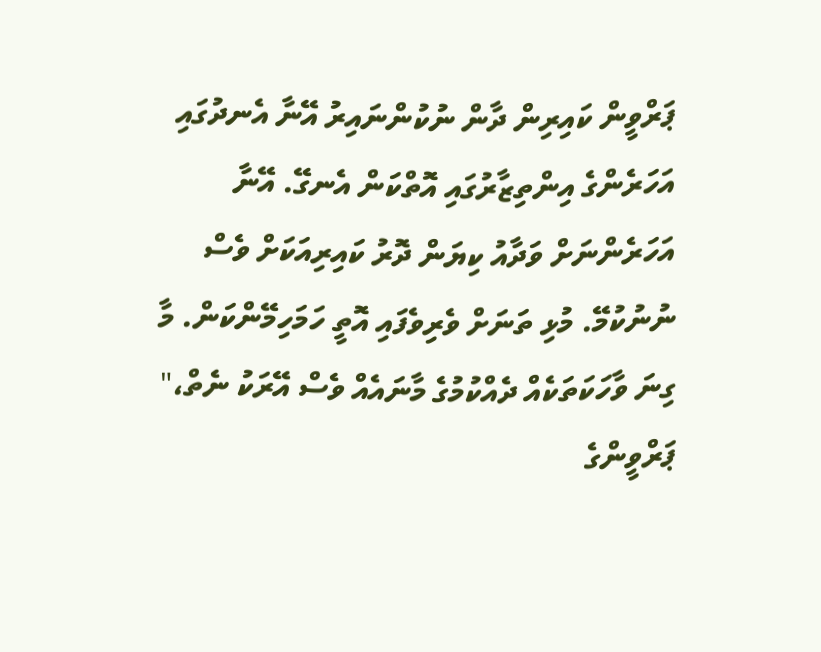ޕަރްވީން ކައިރިން ދާން ނުކުންނައިރު އޭނާ އެނދުގައި އަހަރެންގެ އިންތިޒާރުގައި އޮތްކަން އެނގޭ. އޭނާ އަހަރެންނަށް ވަދާއު ކިޔަން ދޮރު ކައިރިއަކަށް ވެސް ނުނުކުމޭ. މުޅި ތަނަށް ވެރިވެފައި އޮތީ ހަމަހިމޭންކަން. މާ ގިނަ ވާހަކަތަކެއް ދެއްކުމުގެ މާނައެއް ވެސް އޭރަކު ނެތް،" ޕަރްވީންގެ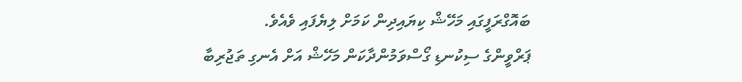ބައޮގްރަފީގައި މަހޭޝް ކިޔައިދިން ކަމަށް ލިޔެފައި ވެއެވެ.
ޕަރްވީންގެ ސިކުނޑި ގޯސްވަމުންދާކަން މަހޭޝް އަށް އެނގި ތަޖުރިބާ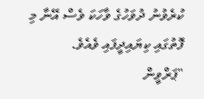ކުރެވުނު ދުވަހުގެ ވާހަކަ ވެސް އޭނާ މި ފޮތުގައި ކިޔައިދީފައި ވެއެވެ.
"ޕަރްވީން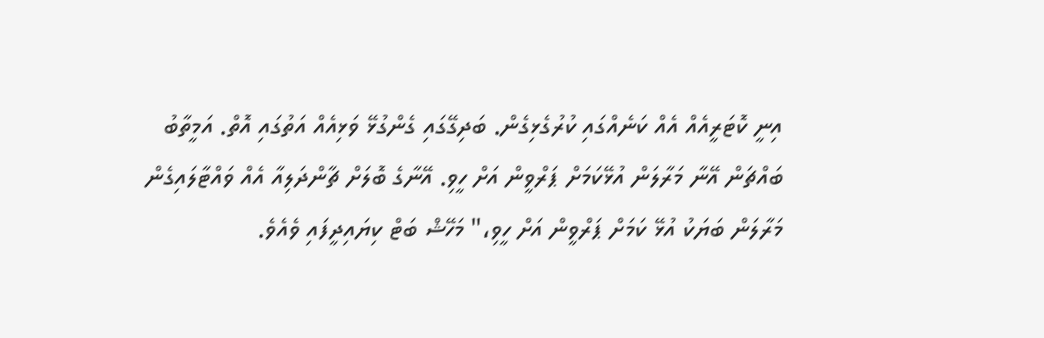އިނީ ކޮޓަރީއެއް އެއް ކަނެއްގައި ކުރުގެޅިގެން. ބަދިގޭގައި ގެންގުޅޭ ވަޅިއެއް އަތުގައި އޮތް. އަމީތާބު ބައްޗަން އޭނާ މަރާލަން އުޅޭކަމަށް ޕަރްވީން އަށް ހީވި. އޭނާގެ ބޮލަށް ޗާންދަލިއާ އެއް ވައްޓާލައިގެން މަރާލަން ބަޔަކު އުޅޭ ކަމަށް ޕަރްވީން އަށް ހީވި،" މަހޭޝް ބަޓް ކިޔައިދީފައި ވެއެވެ.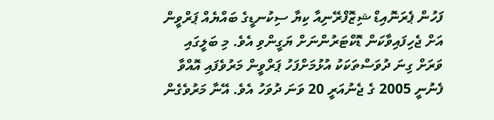ފަހުން ޕެރަނޮއިޑް ޝިޒޮފްރޭނިއާ ކިޔާ ސިކުނޑީގެ ބައްޔެއް ޕަރްވީން އަށް ޖެހިފައިވާކަން ޑޮކްޓަރުންނަށް ޔަގީންވި އެވެ. މި ބަލީގައި ވަރަށް ގިނަ ދުވަސްތަކަކު އުޅުމަށްފަހު ޕަރްވީން މަރުވެފައި އޮއްވާ ފެނުނީ 2005 ގެ ޖެނުއަރީ 20 ވަނަ ދުވަހު އެވެ. އޭނާ މަރުވެގެން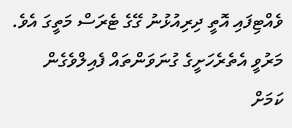ވެއްޓިފައި އޮތީ ދިރިއުޅުނު ގޭގެ ޓެރަސް މަތީގަ އެވެ. މަރުވީ އެތެރެހަށީގެ ގުނަވަންތައް ފެއިލްވެގެން ކަމަށް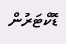ޑޮކްޓަރުން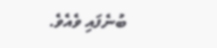ބުނެފައި ވެއެވެ.